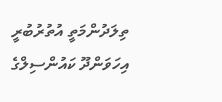ތިލަދުންމަތީ އުތުރުބުރީ އިހަވަންދޫ ކައުންސިލްގެ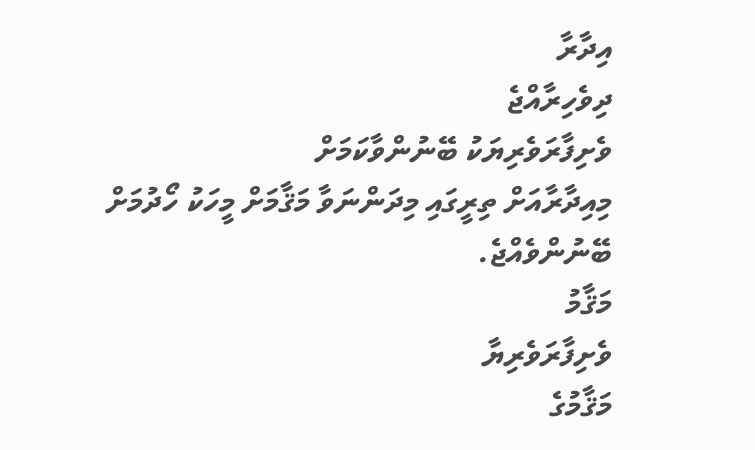އިދާރާ
ދިވެހިރާއްޖެ
ވެށިފާރަވެރިޔަކު ބޭނުންވާކަމަށް
މިއިދާރާއަށް ތިރީގައި މިދަންނަވާ މަޤާމަށް މީހަކު ހޯދުމަށް ބޭނުންވެއްޖެ.
މަޤާމު
ވެށިފާރަވެރިޔާ
މަޤާމުގެ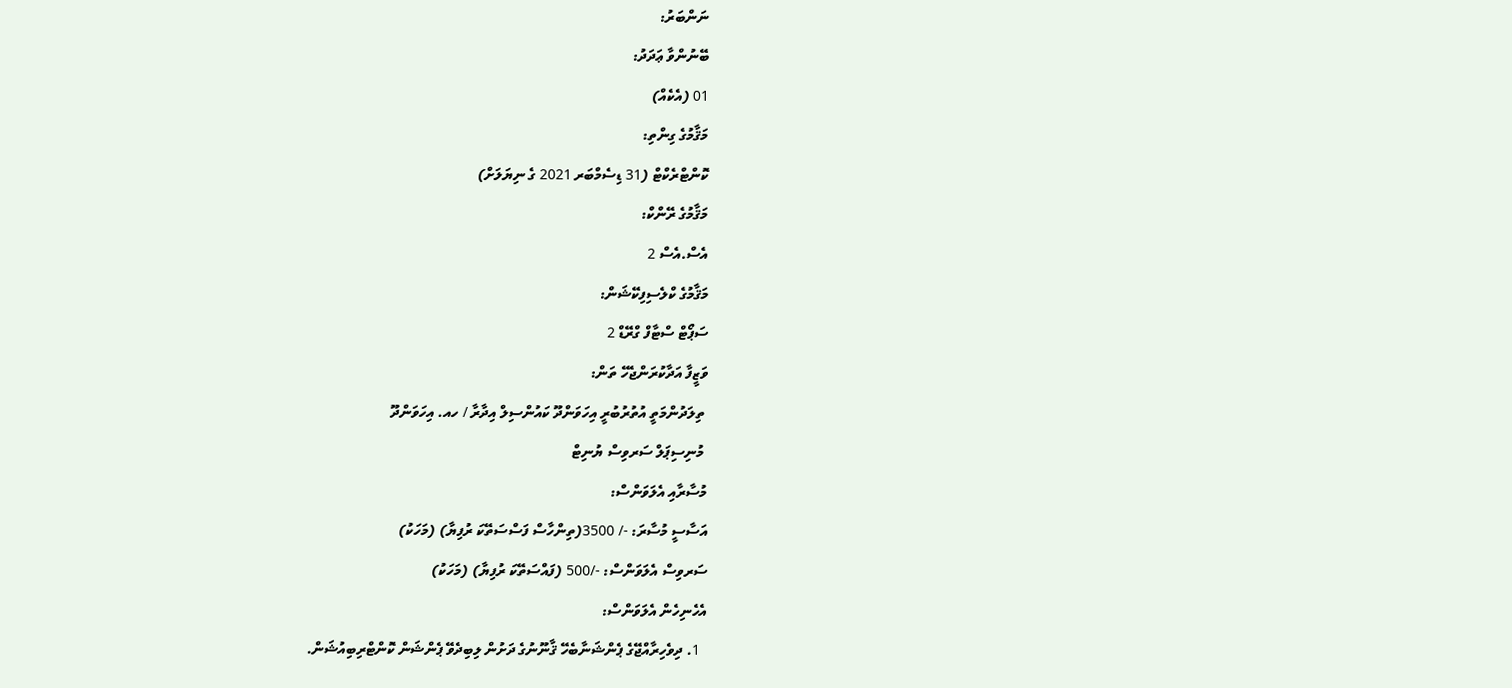ނަންބަރު:
ބޭނުންވާ ޢަދަދު:
01 (އެކެއް)
މަޤާމުގެ ގިންތި:
ކޮންޓްރެކްޓް (31 ޑިސެމްބަރ 2021 ގެ ނިޔަލަށް)
މަޤާމުގެ ރޭންކް:
އެސް.އެސް 2
މަޤާމުގެ ކްލެސިފިކޭޝަން:
ސަޕޯޓް ސްޓާފް ގްރޭޑް 2
ވަޒީފާ އަދާކުރަންޖެހޭ ތަން:
 ތިލަދުންމަތީ އުތުރުބުރީ އިހަވަންދޫ ކައުންސިލް އިދާރާ / ހއ. އިހަވަންދޫ
 މުނިސިޕަލް ސަރވިސް ޔުނިޓް
މުސާރާއި އެލަވަންސް:
އަސާސީ މުސާރަ: -/ 3500(ތިންހާސް ފަސްސަތޭކަ ރުފިޔާ) (މަހަކު)
ސަރވިސް އެލަވަންސް: -/500 (ފައްސަތޭކަ ރުފިޔާ) (މަހަކު)
އެހެނިހެން އެލަވަންސް:
  1. ދިވެހިރާއްޖޭގެ ޕެންޝަނާބެހޭ ޤާނޫނުގެ ދަށުން ލިބިދެވޭ ޕެންޝަން ކޮންޓްރިބިއުޝަން.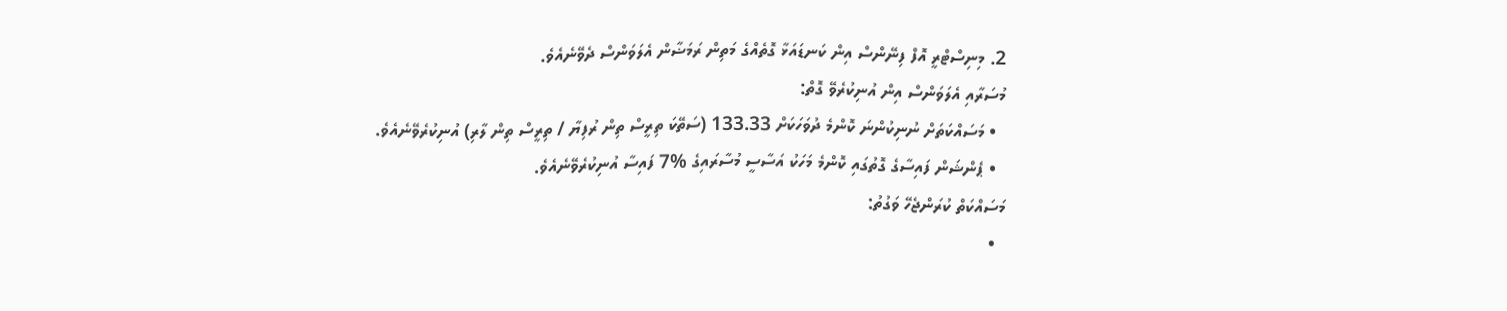2. މިނިސްޓްރީ އޮފް ފިނޭންސް އިން ކަނޑައަޅާ ގޮތެއްގެ މަތިން ރަމަޟާން އެލަވަންސް ދެވޭނެއެވެ.
މުސަރާއި އެލަވަންސް އިން އުނިކުރެވޭ ގޮތް:
  • މަސައްކަތަށް ނުނިކުންނަ ކޮންމެ ދުވަހަކަށް 133.33 (ސަތޭކަ ތިރީސް ތިން ރުފިޔާ / ތިރީސް ތިން ލާރި) އުނިކުރެވޭނެއެވެ.
  • ޕެންޝަން ފައިސާގެ ގޮތުގައި ކޮންމެ މަހަކު އަސާސީ މުސާރައިގެ %7 ފައިސާ އުނިކުރެވޭނެއެވެ.
މަސައްކަތް ކުރަންޖެހޭ ވަގުތު:
  •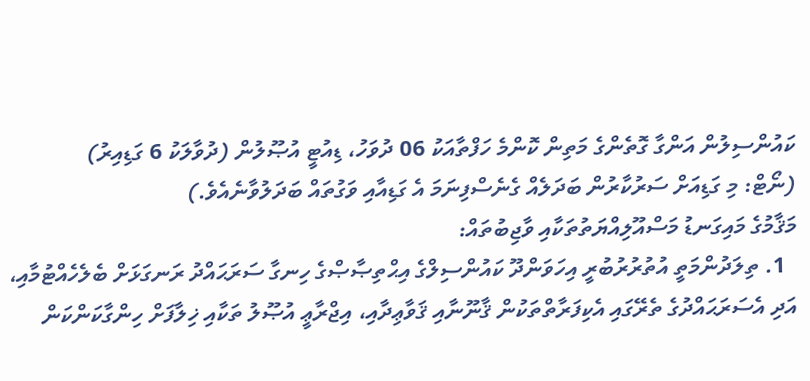ކައުންސިލުން އަންގާ ގޮތެންގެ މަތިން ކޮންމެ ހަފްތާއަކު 06 ދުވަހު، ޑިއުޓީ އުޞޫލުން (ދުވާލަކު 6 ގަޑިއިރު)
(ނޯޓް: މި ގަޑިއަށް ސަރުކާރުން ބަދަލެއް ގެނެސްފިނަމަ އެ ގަޑިއާއި ވަގުތައް ބަދަލުވާނެއެވެ.)
މަޤާމުގެ މައިގަނޑު މަސްއޫލިއްޔަތުތަކާއި ވާޖިބުތައް:
  1. ތިލަދުންމަތީ އުތުރުރުބުރީ އިހަވަންދޫ ކައުންސިލްގެ އިޙްތިޞާޞްގެ ހިނގާ ސަރަޙައްދު ރަނގަޅަށް ބެލެހެއްޓުމާއި، އަދި އެސަރަޙައްދުގެ ތެރޭގައި އެކިފަރާތްތަކުން ޤާނޫނާއި ޤަވާޢިދާއި، އިޖްރާޢީ އުޞޫލު ތަކާއި ޚިލާފަށް ހިންގާކަންކަން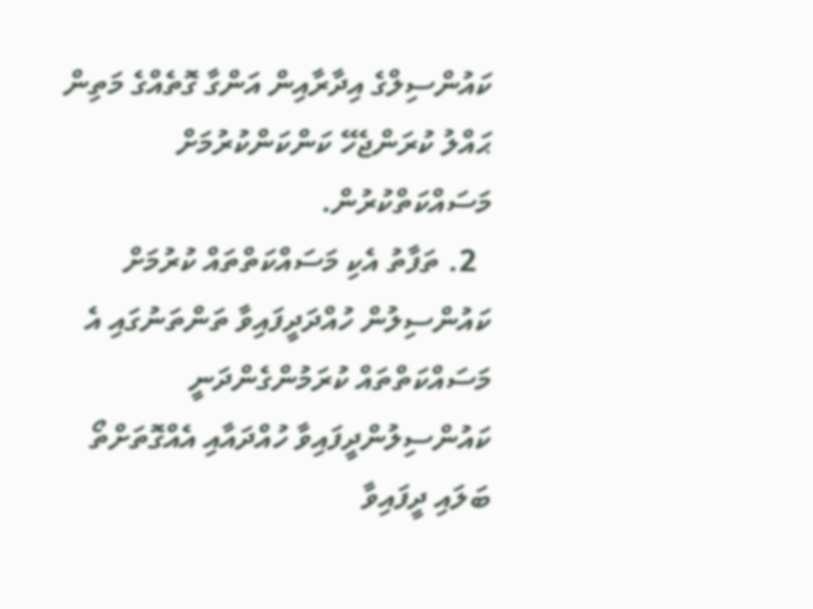ކައުންސިލްގެ އިދާރާއިން އަންގާ ގޮތެއްގެ މަތިން ޙައްލު ކުރަންޖެހޭ ކަންކަންކުރުމަށް މަސައްކަތްކުރުން.
  2. ތަފާތު އެކި މަސައްކަތްތައް ކުރުމަށް ކައުންސިލުން ހުއްދަދީފައިވާ ތަންތަނުގައި އެ މަސައްކަތްތައް ކުރަމުންގެންދަނީ ކައުންސިލުންދީފައިވާ ހުއްދައާއި އެއްގޮތަށްތޯ ބަލައި ދީފައިވާ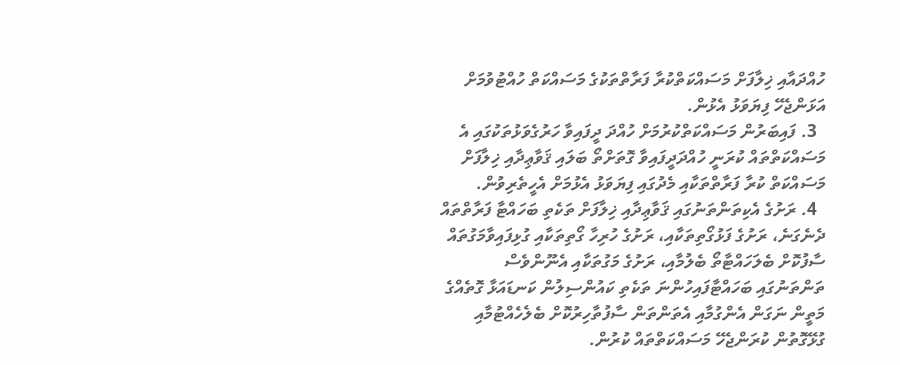ހުއްދައާއި ޚިލާފަށް މަސައްކަތްކުރާ ފަރާތްތަކުގެ މަސައްކަތް ހުއްޓުވުމަށް އަޅަންޖެހޭ ފިޔަވަޅު އެޅުން.
  3. ފައިބަރުން މަސައްކަތްކުރުމަށް ހުއްދަ ދީފައިވާ ހަރުގެވަޅުތަކުގައި އެ މަސައްކަތްތައް ކުރަނީ ހުއްދަދީފައިވާ ގޮތަށްތޯ ބަލައި ޤަވާޢިދާއި ޚިލާފަށް މަސައްކަތް ކުރާ ފަރާތްތަކާއި މެދުގައި ފިޔަވަޅު އެޅުމަށް އެހީތެރިވުން.
  4. ރަށުގެ އެކިތަންތަނުގައި ޤަވާޢިދާއި ޚިލާފަށް ތަކެތި ބަހައްޓާ ފަރާތްތައް ދެނެގަނެ، ރަށުގެ ފަޅުގޯތިތަކާއި، ރަށުގެ ހުރިހާ ގޯތިތަކާއި ގުޅިފައިވާމަގުތައް ސާފުކޮށް ބެލަހައްޓާތޯ ބެލުމާއި، ރަށުގެ މަގުތަކާއި އެނޫންވެސް ތަންތަނުގައި ބަހައްޓާފައިހުންނަ ތަކެތި ކައުންސިލުން ކަނޑައަޅާ ގޮތެއްގެ މަތީން ނަގަން އެންގުމާއި އެތަންތަން ސާފުތާހިރުކޮށް ބެލެހެއްޓުމާއި ގުޅޭގޮތުން ކުރަންޖެހޭ މަސައްކަތްތައް ކުރުން.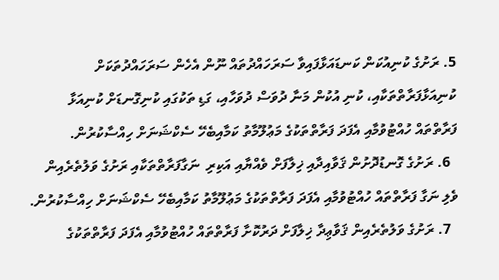5. ރަށުގެ ކުނިއުކަން ކަނޑައަޅާފައިވާ ސަރަހައްދުތައް ނޫން އެހެން ސަރަހައްދުތަކަށް ކުނިއަޅާފަރާތްތަކާއި، ކުނި އުކުން މަނާ ދުވަސް ދުވަހާއި، ގަޑި ތަކުގައި ކުނިގޮނޑަށް ކުނިއަޅާ ފަރާތްތައް ހުއްޓުވުމާއި އެފަދަ ފަރާތްތަކުގެ މަޢުލޫމާތު ކަމާއިބެހޭ ސެކްޝަނަށް ހިއްސާކުރުން.
  6. ރަށުގެ ގޮނޑުދޮށުން ޤަވާއިދާއި ޚިލާފަށް ވެއްޔާއި އަކިރި  ނަގާފަރާތްތަކާއި ރަށުގެ ވަލުތެރެއިން ވެލި ނަގާ ފަރާތްތައް ހުއްޓުވުމާއި އެފަދަ ފަރާތްތަކުގެ މަޢުލޫމާތު ކަމާއިބެހޭ ސެކްޝަނަށް ހިއްސާކުރުން.
  7. ރަށުގެ ވަލުތެރެއިން ޤަވާޢިދާ ޚިލާފަށް ދަރުކޮށާ ފަރާތްތައް ހުއްޓުވުމާއި އެފަދަ ފަރާތްތަކުގެ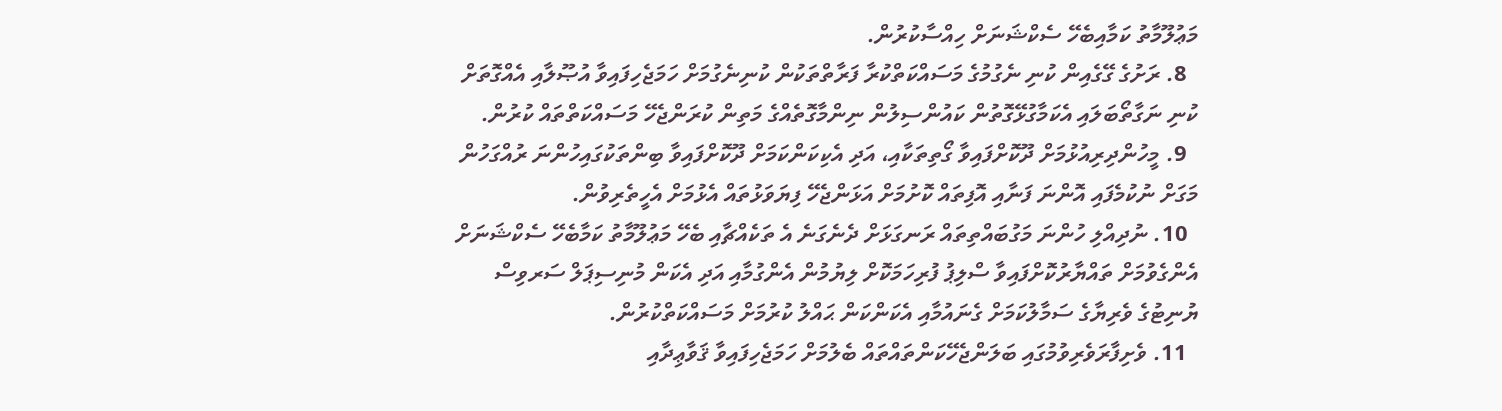މަޢުލޫމާތު ކަމާއިބެހޭ ސެކްޝަނަށް ހިއްސާކުރުން.
  8. ރަށުގެ ގޭގެއިން ކުނި ނެގުމުގެ މަސައްކަތްކުރާ ފަރާތްތަކުން ކުނިނެގުމަށް ހަމަޖެހިފައިވާ އުޞޫލާއި އެއްގޮތަށް ކުނި ނަގާތޯބަލައި އެކަމާގުޅޭގޮތުން ކައުންސިލުން ނިންމާގޮތެއްގެ މަތިން ކުރަންޖެހޭ މަސައްކަތްތައް ކުރުން.
  9. މީހުންދިރިއުޅުމަށް ދޫކޮށްފައިވާ ގޯތިތަކާއި، އަދި އެކިކަންކަމަށް ދޫކޮށްފައިވާ ބިންތަކުގައިހުންނަ ރުއްގަހުން މަގަށް ނުކުމެފައި އޮންނަ ފަނާއި އޮފިތައް ކޮށުމަށް އަޅަންޖެހޭ ފިޔަވަޅުތައް އެޅުމަށް އެހީތެރިވުން.
  10. ނުދިއްލި ހުންނަ މަގުބައްތިތައް ރަނގަޅަށް ދެނެގަނެ އެ ތަކެއްޗާއި ބެހޭ މަޢުލޫމާތު ކަމާބެހޭ ސެކްޝަނަށް އެންގެވުމަށް ތައްޔާރުކޮށްފައިވާ ސްލިޕު ފުރިހަމަކޮށް ލިޔުމުން އެންގުމާއި އަދި އެކަން މުނިސިޕަލް ސަރވިސް ޔުނިޓުގެ ވެރިޔާގެ ސަމާލުކަމަށް ގެނައުމާއި އެކަންކަން ޙައްލު ކުރުމަށް މަސައްކަތްކުރުން.
  11. ވެށިފާރަވެރިވުމުގައި ބަލަންޖެހޭކަންތައްތައް ބެލުމަށް ހަމަޖެހިފައިވާ ޤަވާޢިދާއި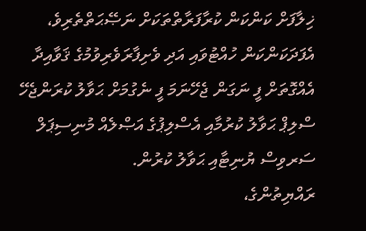ޚިލާފަށް ކަންކަން ކުރާފަރާތްތަކަށް ނަޞޭޙަތްތެރިވެ، އެފަދަކަންކަން ހުއްޓުވައި އަދި ވެށިފާރަވެރިވުމުގެ ޤަވާއިދާ އެއްގޮތަށް ފީ ނަގަން ޖެހޭނަމަ ފީ ނެގުމަށް ޙަވާލު ކުރަންޖެހޭ ސްލިޕް ޙަވާލު ކުރުމާއި އެސްލިޕުގެ އަޞްލެއް މުނިސިޕަލް ސަރވިސް ޔުނިޓާއި ޙަވާލު ކުރުން.
ރައްޔިތުންގެ،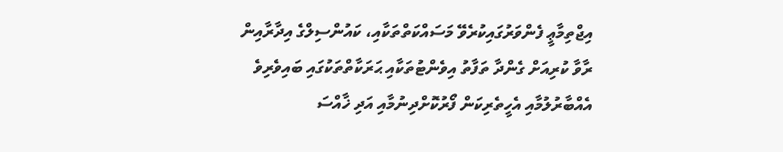އިޖްތިމާޢީ ފެންވަރުގައިކުރެވޭ މަސައްކަތްތަކާއި، ކައުންސިލްގެ އިދާރާއިން ރާވާ ކުރިއަށް ގެންދާ ތަފާތު އިވެންޓުތަކާއި ޙަރަކާތްތަކުގައި ބައިވެރިވެ އެއްބާރުލުމާއި އެހީތެރިކަން ފޯރުކޮށްދިނުމާއި އަދި ޚާއްސަ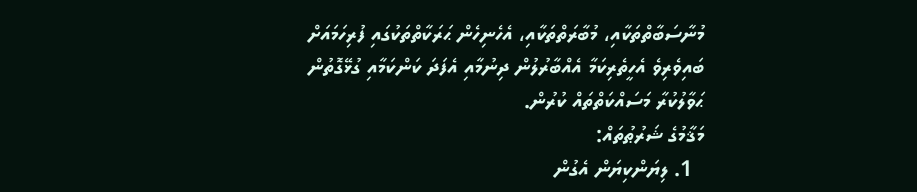މުނާސަބާތްތަކާއި، މުބާރަތްތަކާއި، އެހެނިހެން ޙަރަކާތްތަކުގައި ފުރިހަމައަށް ބައިވެރިވެ އެހީތެރިކަމާ އެއްބާރުލުން ދިނުމާއި އެފަދަ ކަންކަމާއި ގުޅޭގޮތުން ޙަވާލުކުރާ މަސައްކަތްތައް ކުރުން.
މަޤާމުގެ ޝަރުޠުތައް:
  1. ލިޔަންކިޔަން އެގުން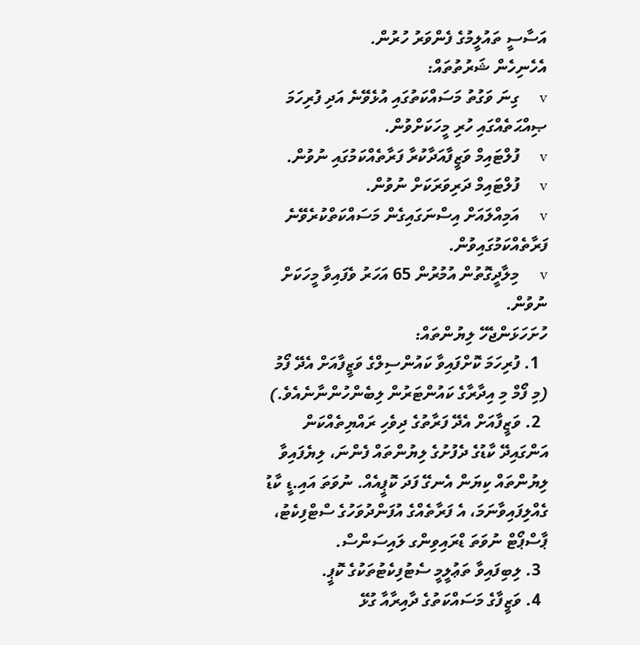އަސާސީ ތައުލީމުގެ ފެންވަރު ހުރުން.
އެހެނިހެން ޝަރުތުތައް:
v     ގިނަ ވަގުތު މަސައްކަތުގައި އުޅެވޭނެ އަދި ފުރިހަމަ ޞިއްޙަތެއްގައި ހުރި މީހަކަށްވުން.
v     ފުލްޓައިމް ވަޒީފާއަދާކުރާ ފަރާތެއްކަމުގައި ނުވުން.
v     ފުލްޓައިމް ދަރިވަރަކަށް ނުވުން.
v     އަމިއްލައަށް އިސްނަގައިގެން މަސައްކަތްކުރެވޭނެ ފަރާތެއްކަމުގައިވުން.
v     މިލާދީގޮތުން އުމުރުން 65 އަހަރު ވެފައިވާ މީހަކަށް ނުވުން.
ހުށަހަޅަންޖެހޭ ލިޔުންތައް:
  1. ފުރިހަމަ ކޮށްފައިވާ ކައުންސިލްގެ ވަޒީފާއަށް އެދޭ ފޯމު (މި ފޯމް މި އިދާރާގެ ކައުންޓަރުން ލިބެންހުންނާނެއެވެ.)
  2. ވަޒީފާއަށް އެދޭ ފަރާތުގެ ދިވެހި ރައްޔިތެއްކަން އަންގައިދޭ ކާޑުގެ ދެފުށުގެ ލިޔުންތައް ފެންނަ، ލިޔެފައިވާ ލިޔުންތައް ކިޔަން އެނގޭ ފަދަ ކޮޕީއެއް. ނުވަތަ އައި.ޑީ ކާޑު ގެއްލިފައިވާނަމަ، އެ ފަރާތެއްގެ އުފަންދުވަހުގެ ސްޓްފިކެޓު، ޕާސްޕޯޓް ނުވަތަ ޑްރައިވިންގ ލައިސަންސް.
  3. ލިބިފައިވާ ތަޢުލީމީ ސެޓުފިކެޓުތަކުގެ ކޮޕީ.
  4. ވަޒީފާގެ މަސައްކަތުގެ ދާއިރާއާ ގުޅޭ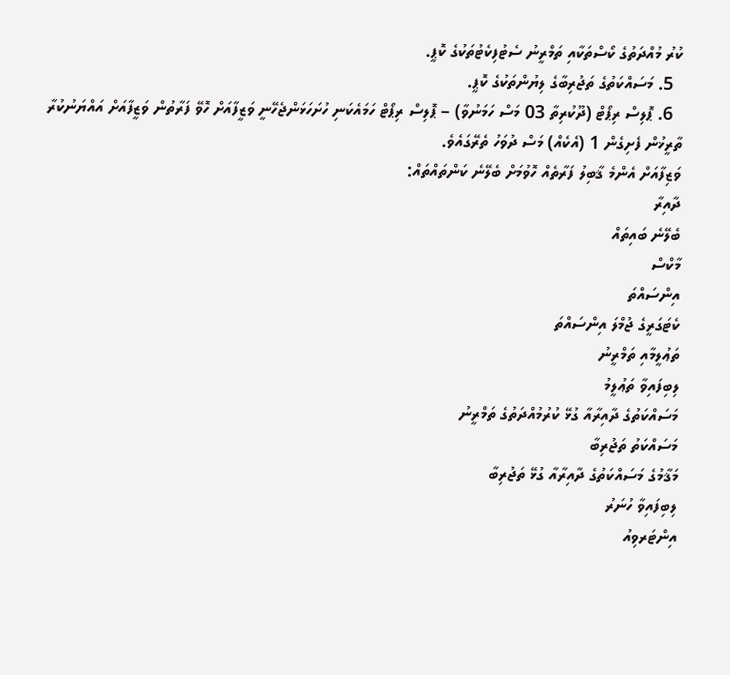ކުރު މުއްދަތުގެ ކޯސްތަކާއި ތަމްރީނު ސެޓުފިކެޓުތަކުގެ ކޮޕީ.
  5. މަސައްކަތުގެ ތަޖުރިބާގެ ލިޔުންތަކުގެ ކޮޕީ.
  6. ޕޮލިސް ރިޕޯޓް (ދޫކުރިތާ 03 މަސް ހަމަނުވާ) – ޕޮލިސް ރިޕޯޓް ހަމައެކަނި ހުށަހަޅަންޖެހޭނީ ވަޒީފާއަށް ހޮވޭ ފަރާތުން ވަޒީފާއަށް އައްޔަނުކުރާ ތާރީޚުން ފެށިގެން 1 (އެކެއް) މަސް ދުވަހު ތެރޭގައެވެ.
ވަޒިފާއަށް އެންމެ ޤާބިލު ފަރާތެއް ހޮވުމަށް ބެލޭނެ ކަންތައްތައް:
ދާއިރާ
ބެލޭނެ ބައިތައް
މާކްސް
އިންސައްތަ
ކެޓަގަރީގެ ޖުމްލަ އިންސައްތަ
ތަޢުލީމާއި ތަމްރީނު
ލިބިފައިވާ ތަޢުލީމު
މަސައްކަތުގެ ދާއިރާއާ ގުޅޭ ކުރުމުއްދަތުގެ ތަމްރީނު
މަސައްކަތު ތަޖުރިބާ
މަޤާމުގެ މަސައްކަތުގެ ދާއިރާއާ ގުޅޭ ތަޖުރިބާ
ލިބިފައިވާ ހުނަރު
އިންޓަރވިއު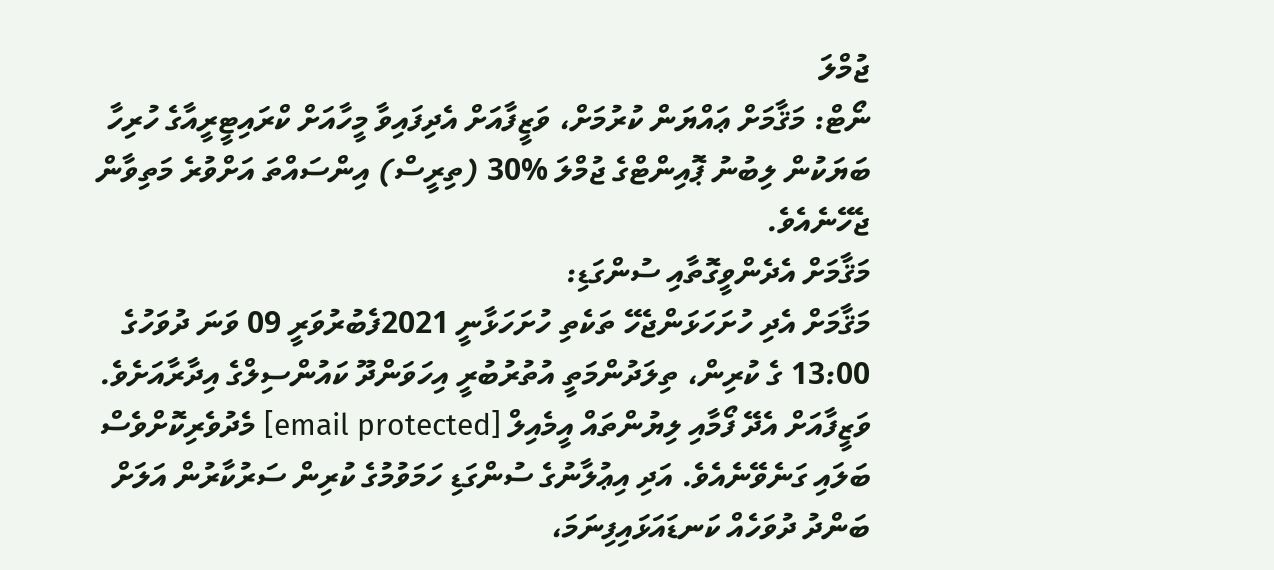ޖުމްލަ
ނޯޓް: މަޤާމަށް ޢައްޔަން ކުރުމަށް، ވަޒީފާއަށް އެދިފައިވާ މީހާއަށް ކްރައިޓީރީއާގެ ހުރިހާ ބަޔަކުން ލިބުނު ޕޮއިންޓްގެ ޖުމްލަ %30 (ތިރީސް) އިންސައްތަ އަށްވުރެ މަތިވާން ޖެހޭނެއެވެ.
މަޤާމަށް އެދެންވީގޮތާއި ސުންގަޑި:
މަޤާމަށް އެދި ހުށަހަޅަންޖެހޭ ތަކެތި ހުށަހަޅާނީ 2021ފެބުރުވަރީ 09 ވަނަ ދުވަހުގެ 13:00 ގެ ކުރިން، ތިލަދުންމަތީ އުތުރުބުރީ އިހަވަންދޫ ކައުންސިލްގެ އިދާރާއަށެވެ. ވަޒީފާއަށް އެދޭ ފޯމާއި ލިޔުންތައް އީމެއިލް [email protected] މެދުވެރިކޮށްވެސް ބަލައި ގަނެވޭނެއެވެ. އަދި އިޢުލާނުގެ ސުންގަޑި ހަމަވުމުގެ ކުރިން ސަރުކާރުން އަލަށް ބަންދު ދުވަހެއް ކަނޑައަޅައިފިނަމަ،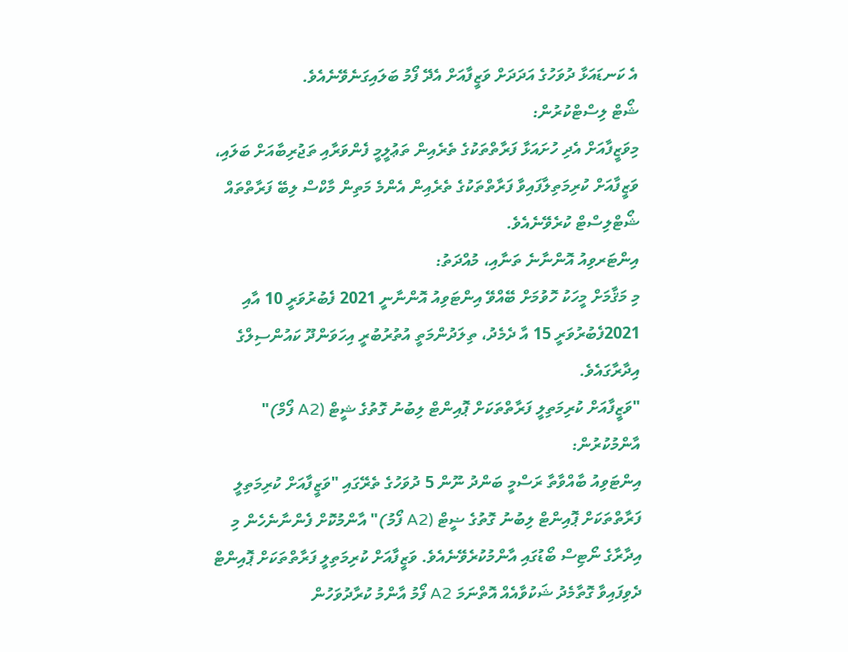އެ ކަނޑައަޅާ ދުވަހުގެ އަދަދަށް ވަޒީފާއަށް އެދޭ ފޯމު ބަލައިގަނެވޭނެއެވެ.
ޝޯޓް ލިސްޓްކުރުން:
މިވަޒީފާއަށް އެދި ހުށައަޅާ ފަރާތްތަކުގެ ތެރެއިން ތަޢުލީމީ ފެންވަރާއި ތަޖުރިބާއަށް ބަލައި، ވަޒީފާއަށް ކުރިމަތިލާފައިވާ ފަރާތްތަކުގެ ތެރެއިން އެންމެ މަތިން މާކްސް ލިބޭ ފަރާތްތައް ޝޯޓްލިސްޓް ކުރެވޭނެއެވެ.
އިންޓަރވިއު އޮންނާނެ ތަނާއި، މުއްދަތު:
މި މަޤާމަށް މީހަކު ހޮވުމަށް ބޭއްވޭ އިންޓަވިއު އޮންނާނީ 2021 ފެބުރުވަރީ 10 އާއި
2021ފެބުރުވަރީ 15 އާ ދެމެދު، ތިލަދުންމަތީ އުތުރުބުރީ އިހަވަންދޫ ކައުންސިލްގެ އިދާރާގައެވެ.
"ވަޒީފާއަށް ކުރިމަތިލީ ފަރާތްތަކަށް ޕޮއިންޓް ލިބުނު ގޮތުގެ ޝީޓް (A2 ފޯމް)" އާންމުކުރުން:
އިންޓަވިއު ބާއްވާތާ ރަސްމީ ބަންދު ނޫން 5 ދުވަހުގެ ތެރޭގައި "ވަޒީފާއަށް ކުރިމަތިލީ ފަރާތްތަކަށް ޕޮއިންޓް ލިބުނު ގޮތުގެ ޟީޓް (A2 ފޯމު)" އާންމުކޮށް ފެންނާނެހެން މި އިދާރާގެ ނޯޓިސް ބޯޑުގައި އާންމުކުރެވޭނެއެވެ. ވަޒީފާއަށް ކުރިމަތިލީ ފަރާތްތަކަށް ޕޮއިންޓް ދެވިފައިވާ ގޮތާމެދު ޝަކުވާއެއް އޮތްނަމަ A2 ފޯމު އާންމު ކުރާދުވަހުން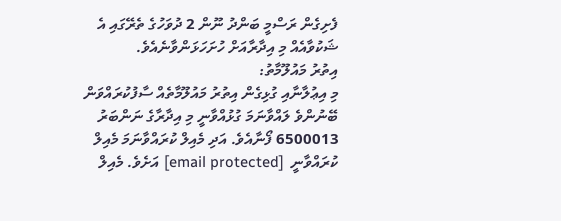ފެށިގެން ރަސްމީ ބަންދު ނޫން 2 ދުވަހުގެ ތެރޭގައި އެ ޝަކުވާއެއް މި އިދާރާއަށް ހުށަހަޅަންވާނެއެވެ.
އިތުރު މައުލޫމާތު:
މި އިޢުލާނާއި ގުޅިގެން އިތުރު މައުލޫމާތެއް ސާފުކުރައްވަން ބޭނުންވެ ލައްވާނަމަ ގުޅުއްވާނީ މި އިދާރާގެ ނަންބަރު  6500013 ފޯނާއެވެ. އަދި މެއިލް ކުރައްވާނަމަ މެއިލް ކުރައްވާނީ  [email protected] އަށެވެ. މެއިލް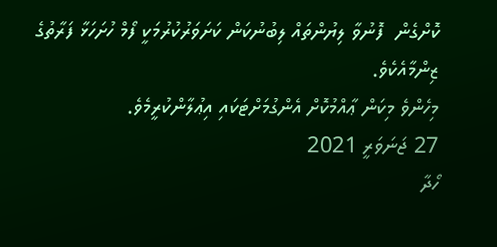ކޮށްގެން  ފޮނުވާ ލިޔުންތައް ލިބުނުކަން ކަށަވަރުކުރުމަކީ ފޯމް ހުށަހަޅާ ފަރާތުގެ ޒިންމާއެކެވެ.
މިހެންވެ މިކަން ޢާއްމުކޮށް އެންގުމަށްޓަކައި އިޢުލާންކުރީމެވެ.
27 ޖަނަވަރީ 2021
ހޯދާ